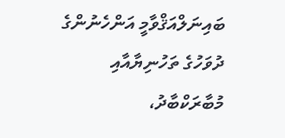ބައިނަލްއަޤްވާމީ އަންހެނުންގެ ދުވަހުގެ ތަހުނިޔާއާއި މުބާރަކްބާދު،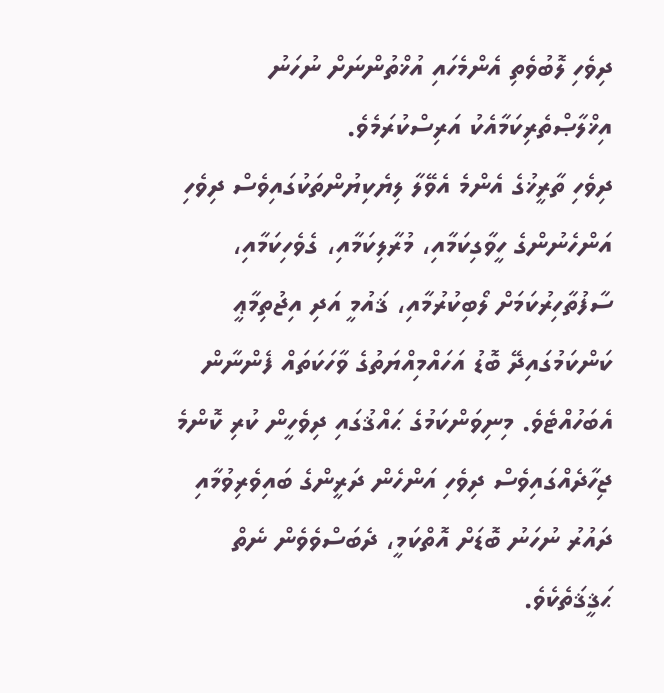ދިވެހި ލޮބުވެތި އެންމެހައި އުޚްތުންނަށް ނުހަނު އިޚްލާޞްތެރިކަމާއެކު އަރިސްކުރަމެވެ.
ދިވެހި ތާރީޚުގެ އެންމެ އެވޭލާ ލިޔެކިޔުންތަކުގައިވެސް ދިވެހި އަންހެނުންގެ ހީވާގިކަމާއި، މުރާލިކަމާއި، ގެވެހިކަމާއި، ސާފުތާހިރުކަމަށް ލޯބިކުރުމާއި، ޤައުމީ އަދި އިޖުތިމާޢީ ކަންކަމުގައިދޭ ބޮޑު އަހައްމިއްޔަތުގެ ވާހަކަތައް ފެންނާން އެބަހުއްޓެވެ. މިނިވަންކަމުގެ ޙައްޤުގައި ދިވެހީން ކުރި ކޮންމެ ޖިހާދެއްގައިވެސް ދިވެހި އަންހެން ދަރީންގެ ބައިވެރިވުމާއި ދައުރު ނުހަނު ބޮޑަށް އޮތްކަމީ، ދެބަސްވެވެން ނެތް ޙަޤީޤަތެކެވެ.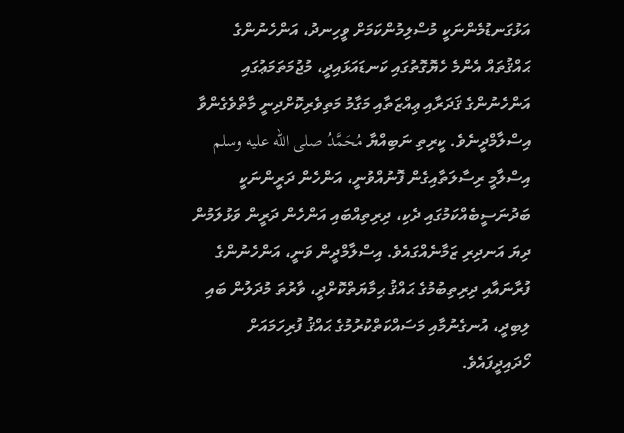އަޅުގަނޑުމެންނަކީ މުސްލިމުންކަމަށް ވީހިނދު، އަންހެނުންގެ ޙައްޤުތައް އެންމެ ހެޔޮގޮތުގައި ކަނޑައަޅައިދީ، މުޖުމަތަމަޢުގައި އަންހެނުންގެ ޤަދަރާއި ޢިއްޒަތާއި މަގާމު މަތިވެރިކޮށްދިނީ މާތްވެގެންވާ އިސްލާމްދީނެވެ. ކީރިތި ނަބިއްޔާ مُحَمَّدُ صلى الله عليه وسلم އިސްލާމީ ރިސާލަތާއިގެން ފޮނުއްވުނީ، އަންހެން ދަރީންނަކީ ބަދުނަސީބެއްކަމުގައި ދެކި، ދިރިތިއްބައި އަންހެން ދަރީން ވަޅުލަމުން ދިޔަ އަނދިރި ޒަމާނެއްގައެވެ. އިސްލާމްދީން ވަނީ، އަންހެނުންގެ ފުރާނައާއި ދިރިތިބުމުގެ ޙައްޤު ޙިމާޔަތްކޮށްދީ، ވާރުތަ މުދަލުން ބައި ލިބިދީ، އުނގެނުމާއި މަސައްކަތްކުރުމުގެ ޙައްޤު ފުރިހަމައަށް ހޯދައިދީފައެވެ.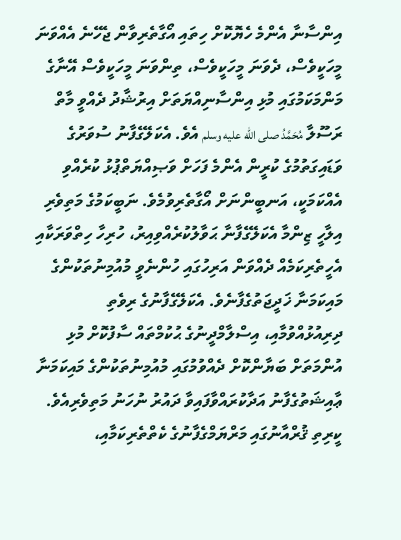އިންސާނާ އެންމެ ހެޔޮކޮށް ހިތައި އޯގާތެރިވާން ޖެހޭނެ އެއްވަނަ މީހަކީވެސް، ދެވަނަ މީހަކީވެސް، ތިންވަނަ މީހަކީވެސް އޭނާގެ މަންމަކަމުގައި މުޅި އިންސާނިއްޔަތަށް އިރުޝާދު ދެއްވީ މާތް ރަސޫލާ مُحَمَّدُ صلى الله عليه وسلم އެވެ. އެކަލޭގެފާނު ސުވަރުގެ ވަޑައިގަތުމުގެ ކުރީން އެންމެ ފަހަށް ވަޞިއްޔަތްޕުޅު ކުރެއްވި އެއްކަމަކީ، އަނބީންނަށް އޯގާތެރިވުމެވެ. ނަބީކަމުގެ މަތިވެރި އިލާހީ ޒިންމާ އެކަލޭގެފާނާ ޙަވާލުކުރެއްވިއިރު، ހުރިހާ ހިތްވަރަކާއި އެހީތެރިކަމެއް ދެއްވަން އަރިހުގައި ހުންނެވީ މުއުމިނުތަކުންގެ މައިކަމަނާ ޚަދީޖަތުގެފާނެވެ. އެކަލޭގެފާނުގެ ރިވެތި ދިރިއުޅުއްވުމާއި، އިސްލާމްދީނުގެ ޙުކުމްތައް ސާފުކޮށް މުޅި އުންމަތަށް ބަޔާންކޮށް ދެއްވުމުގައި މުއުމިނުތަކުންގެ މައިކަމަނާ ޢާއިޝަތުގެފާނު އަދާކުރައްވާފައިވާ ދައުރު ނުހަނު މަތިވެރިއެވެ. ކީރިތި ޤުރްއާނުގައި މަރްޔަމްގެފާނުގެ ކެތްތެރިކަމާއި،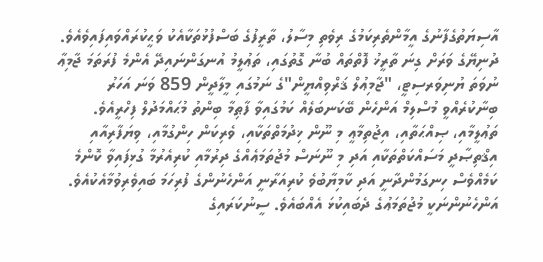އާސިޔަތުގެފާނުގެ އީމާންތެރިކަމުގެ ރިވެތި މިސާލު، ތާރީފުގެ ބަސްފުޅުތަކާއެކު ވަޙީކުރައްވައިފައިވެއެވެ. ދުނިޔޭގެ ވަރަށް ގިނަ ތާރީޚު ފޮތްތައް ބުނާ ގޮތުގައި، ތަޢުލީމު އުނގަންނައިދޭ އެންމެ ފުރަތަމަ ޖާމިޢާ ނުވަތަ ޔުނިވަރސިޓީ، "ޖާމިޢުލް ޤަރްވިއްޔީން"ގެ ނަމުގައި މީލާދީން 859 ވަނަ އަހަރު ބިނާކުރެއްވީ މުސްލިމް އަންހެން ބޭކަނބަލެއް ކަމުގައިވާ ފާޠިމާ ބިންތު މުޙައްމަދުލް ފިހްރީއެވެ.
ތަޢުލީމާއި، ޞިއްޙަތާއި، އިޖުތިމާޢީ މި ނޫން ޚިދުމަތްތަކާއި، ވެރިކަން ހިންގުމާއި، ވިޔަފާރިއާއި އިޤްތިޞާދީ މަސައްކަތްތަކާއި އަދި މި ނޫނަސް މުޖުތަމަޢެއްގެ ދިރުމާއި ކުރިއެރުމާ ގުޅިފައިވާ ކޮންމެ ކަމެއްވެސް ހިނގަމުންދާނީ އަދި ކާމިޔާބުވެ ކުރިއަރާނީ އަންހެނުންގެ ފުރިހަމަ ބައިވެރިވުމާއެކުއެވެ. އަންހެނުންނަކީ މުޖުތަމަޢުގެ ދެބައިކުޅަ އެއްބައެވެ. ސީނުކަރައިގެ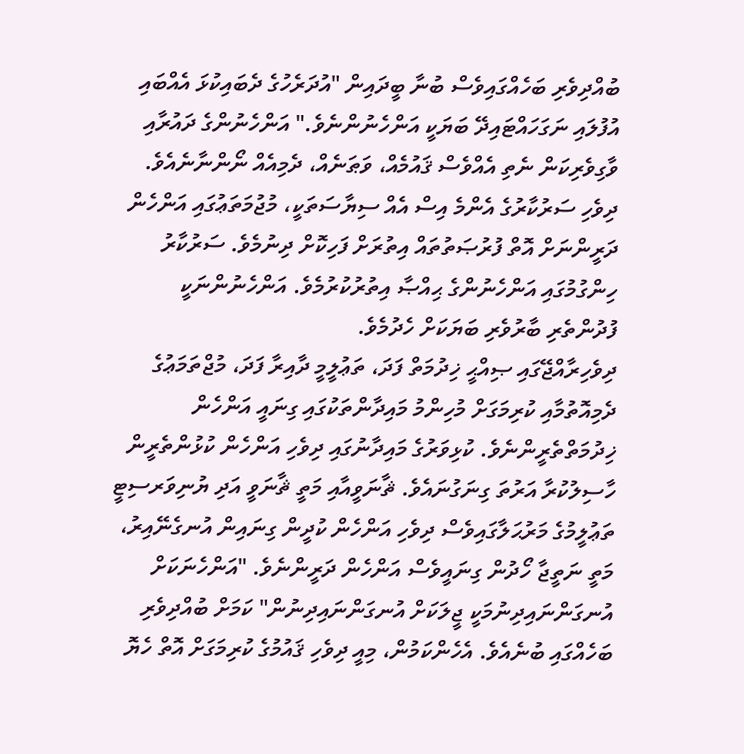ބުއްދިވެރި ބަހެއްގައިވެސް ބުނާ ބީދައިން "އުދަރެހުގެ ދެބައިކުޅަ އެއްބައި އުފުލައި ނަގަހައްޓައިދޭ ބަޔަކީ އަންހެނުންނެވެ." އަންހެނުންގެ ދައުރާއި ވާގިވެރިކަން ނެތި އެއްވެސް ޤައުމެއް، ވަޠަނެއް، ދެމިއެއް ނޯންނާނެއެވެ.
ދިވެހި ސަރުކާރުގެ އެންމެ އިސް އެއް ސިޔާސަތަކީ، މުޖުމަތަޢުގައި އަންހެން ދަރީންނަށް އޮތް ފުރުޞަތުތައް އިތުރަށް ފަހިކޮށް ދިނުމެވެ. ސަރުކާރު ހިންގުމުގައި އަންހެނުންގެ ޙިއްޞާ އިތުރުކުރުމެވެ. އަންހެނުންނަކީ ފުދުންތެރި ބާރުވެރި ބަޔަކަށް ހެދުމެވެ.
ދިވެހިރާއްޖޭގައި ޞިއްޙީ ޚިދުމަތް ފަދަ، ތަޢުލީމީ ދާއިރާ ފަދަ، މުޖްތަމަޢުގެ ދެމިއޮތުމާއި ކުރިމަގަށް މުހިންމު މައިދާންތަކުގައި ގިނައީ އަންހެން ޚިދުމަތްތެރީންނެވެ. ކުޅިވަރުގެ މައިދާނުގައި ދިވެހި އަންހެން ކުޅުންތެރީން ހާސިލުކުރާ އަރުތަ ގިނަގުނައެވެ. ޘާނަވީއާއި މަތީ ޘާނަވީ އަދި ޔުނިވަރސިޓީ ތަޢުލީމުގެ މަރުޙަލާގައިވެސް ދިވެހި އަންހެން ކުދީން ގިނައިން އުނގެނޭއިރު، މަތީ ނަތީޖާ ހޯދުން ގިނައީވެސް އަންހެން ދަރީންނެވެ. "އަންހެނަކަށް އުނގަންނައިދިނުމަކީ ޖީލަކަށް އުނގަންނައިދިނުން" ކަމަށް ބުއްދިވެރި ބަހެއްގައި ބުނެއެވެ. އެހެންކަމުން، މިއީ ދިވެހި ޤައުމުގެ ކުރިމަގަށް އޮތް ހެޔޮ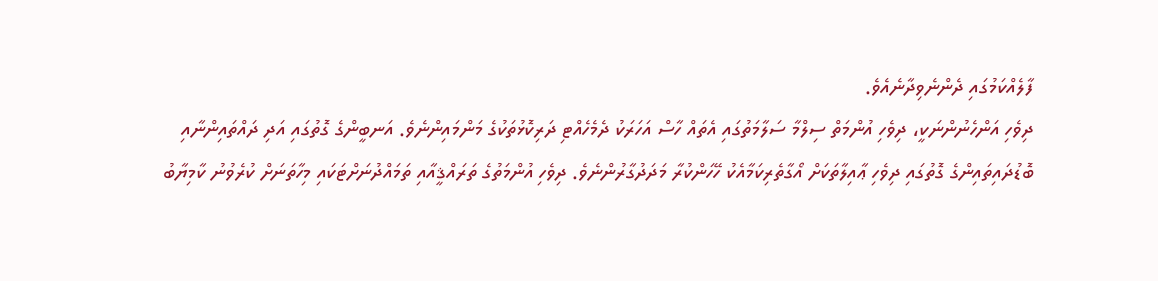ފާލެއްކަމުގައި ދެންނެވިދާނެއެވެ.
ދިވެހި އަންހެނުންނަކީ، ދިވެހި އުންމަތް ސިލްމާ ސަލާމަތުގައި އެތައް ހާސް އަހަރަކު ދެމެހެއްޓި ދަރިކޮޅުތަކުގެ މަންމައިންނެވެ. އަނބީންގެ ގޮތުގައި އަދި ދައްތައިންނާއި ބޮޑުދައިތައިންގެ ގޮތުގައި ދިވެހި ޢާއިލާތަކަށް އޯގާތެރިކަމާއެކު ހޭހަންކުރާ މަދަދުގާރުންނެވެ. ދިވެހި އުންމަތުގެ ތަރައްޤީއާއި ތަމައްދުނަށްޓަކައި މިހާތަނަށް ކުރެވުނު ކާމިޔާބު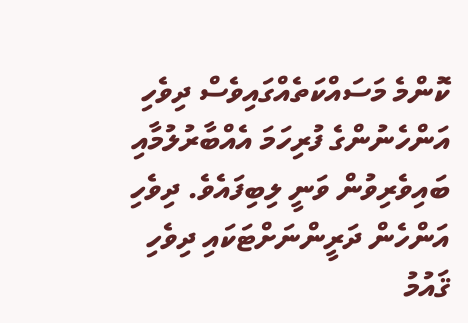ކޮންމެ މަސައްކަތެއްގައިވެސް ދިވެހި އަންހެނުންގެ ފުރިހަމަ އެއްބާރުލުމާއި ބައިވެރިވުން ވަނީ ލިބިފައެވެ. ދިވެހި އަންހެން ދަރީންނަށްޓަކައި ދިވެހި ޤައުމު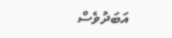އަބަދުވެސް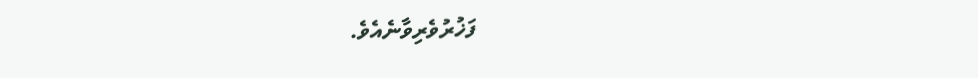ފަޚުރުވެރިވާނެއެވެ.